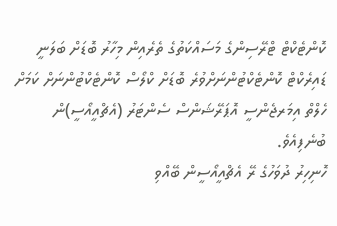ކޮންޓެކްޓް ޓްރޭސިންގެ މަސައްކަތުގެ ތެރެއިން މިހާރު ބޮޑަށް ބަލަނީ ޑައިރެކްޓް ކޮންޓެކްޓުންނަށްވުރެ ބޮޑަށް ކްލޯސް ކޮންޓެކްޓުންނަށް ކަމަށް ހެލްތް އިމަރޖެންސީ އޮޕަރޭޝަންސް ސެންޓަރު (އެޗްއީއޯސީ)ން ބުނެފިއެވެ.
ހޮނިހިރު ދުވަހުގެ ރޭ އެޗްއީއޯސީން ބޭއްވި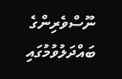ނޫސްވެރިންގެ ބައްދަލުވުމުގައި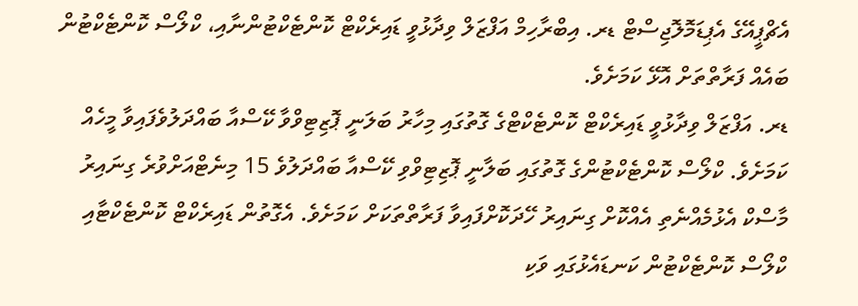އެޗްޕީއޭގެ އެޕިޑަމޮލޮޖިސްޓް ޑރ. އިބްރާހިމް އަފްޒަލް ވިދާޅުވީ ޑައިރެކްޓް ކޮންޓެކްޓުންނާއި، ކްލޯސް ކޮންޓެކްޓުން ބައެއް ފަރާތްތަށް އޮޅޭ ކަމަށެވެ.
ޑރ. އަފްޒަލް ވިދާޅުވީ ޑައިރެކްޓް ކޮންޓެކްޓްގެ ގޮތުގައި މިހާރު ބަލަނީ ޕޮޒިޓިވްވާ ކޭސްއާ ބައްދަލުވެފައިވާ މީހެއް ކަމަށެވެ. ކްލޯސް ކޮންޓެކްޓުންގެ ގޮތުގައި ބަލާނީ ޕޮޒިޓިވްވި ކޭސްއާ ބައްދަލުވެ 15 މިނެޓްއަށްވުރެ ގިނައިރު މާސްކް އެޅުމެއްނެތި އެއްކޮށް ގިނައިރު ހޭދަކޮށްފައިވާ ފަރާތްތަކަށް ކަމަށެވެ. އެގޮތުން ޑައިރެކްޓް ކޮންޓެކްޓާއި ކްލޯސް ކޮންޓެކްޓުން ކަނޑައެޅުގައި ވަކި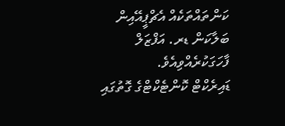ކަންތައްތަކެއް އެޗްޕީއޭއިން ބަލާކަން ޑރ. އަފްޒަލް ފާހަގަކުރެއްވިއެވެ.
ޑައިރެކްޓް ކޮންޓެކްޓްގެ ގޮތުގައި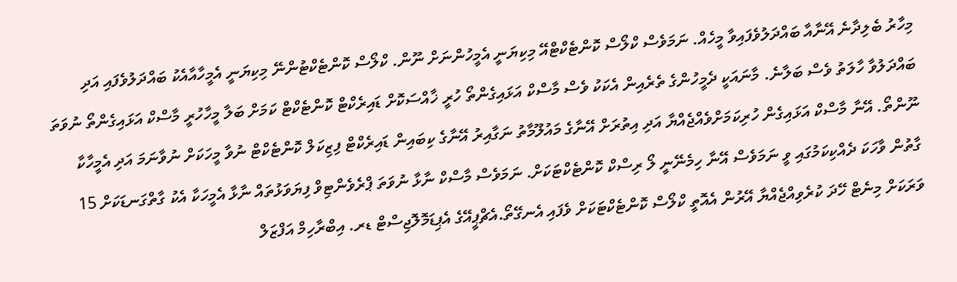މިހާރު ބެލިދާނެ އޭނާއާ ބައްދަލުވެފައިވާ މީހެއް. ނަމަވެސް ކްލޯސް ކޮންޓެކްޓްއޭ މިކިޔަނީ އެމީހުންނަށް ނޫން. ކްލޯސް ކޮންޓެކްޓުންނޭ މިކިޔަނީ އެމީހާއާއެކު ބައްދަލުވެފައި އަދި ބައްދަލުވާ ހާލަތު ވެސް ބަލާނެ. މާނައަކީ ދެމީހުންގެ ތެރެއިން އެކަކު ވެސް މާސްކް އަޅައިގެންތޯ ހުރީ ޚާއްސަކޮށް ޑައިރެކްޓް ކޮންޓެކްޓް ކަމަށް ބަލާ މީހާހުރީ މާސްކް އަޅައިގެންތޯ ނުވަތަ ނޫންތޯ. އޭނާ މާސްކް އަޅައިގެން ހުރިކަމަށްވެއްޖެއްޔާ އަދި އިތުރަށް އޭނާގެ މައުލޫމާތު ނަގާއިރު އޭނާގެ ކިބައިން ޑައިރެކްޓް ފިޒިކަލް ކޮންޓެކްޓް ނުވާ މީހަކަށް ނުވާނަމަ އަދި އެމީހާކާ ގާތުން ވާހަކަ ދެއްކިކަމުގައި ވީ ނަމަވެސް އޭނާ ހިމެނޭނީ ލޯ ރިސްކް ކޮންޓެކްޓަކަށް. ނަމަވެސް މާސްކް ނާޅާ ނުވަތަ ޕްރެވެންޓިވް ފިޔަވަޅުތައް ނާޅާ އެމީހަކާ އެކު ގާތްގަނޑަކަށް 15 ވަރަކަށް މިނެޓް ހޭދަ ކުރެވިއްޖެއްޔާ އޭރުން އެއޮތީ ކްލޯސް ކޮންޓެކްޓަކަށް ވެފައި އެނގޭތޯ.އެޗްޕީއޭގެ އެޕިޑަމޮލޮޖިސްޓް ޑރ. އިބްރާހިމް އަފްޒަލް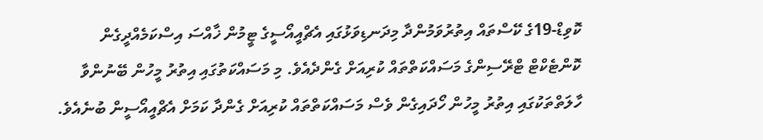ކޮވިޑް-19ގެ ކޭސްތައް އިތުރުވަމުންދާ މިދަނޑިވަޅުގައި އެޗްއީއޯސީގެ ޓީމުން ޚާއްސަ އިސްކަމެއްދީގެން ކޮންޓެކްޓް ޓްރޭސިންގެ މަސައްކަތްތައް ކުރިއަށް ގެންދެއެވެ. މި މަސައްކަތުގައި އިތުރު މީހުން ބޭނުންވާ ހާލަތްތަކުގައި އިތުރު މީހުން ހޯދައިގެން ވެސް މަސައްކަތްތައް ކުރިއަށް ގެންދާ ކަމަށް އެޗްއީއޯސީން ބުނެއެވެ.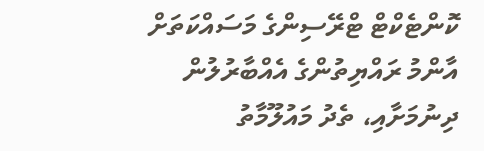ކޮންޓެކްޓް ޓްރޭސިންގެ މަސައްކަތަށް އާންމު ރައްޔިތުންގެ އެއްބާރުލުން ދިނުމަށާއި، ތެދު މައުލޫމާތު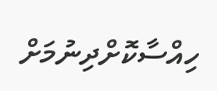ހިއްސާކޮށްދިނުމަށް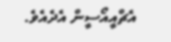އެޗްއީއޯސީން އެދެއެވެ.